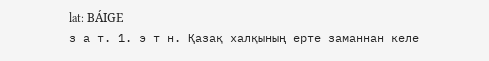lat: BÁIGE
з а т. 1. э т н. Қазақ халқының ерте заманнан келе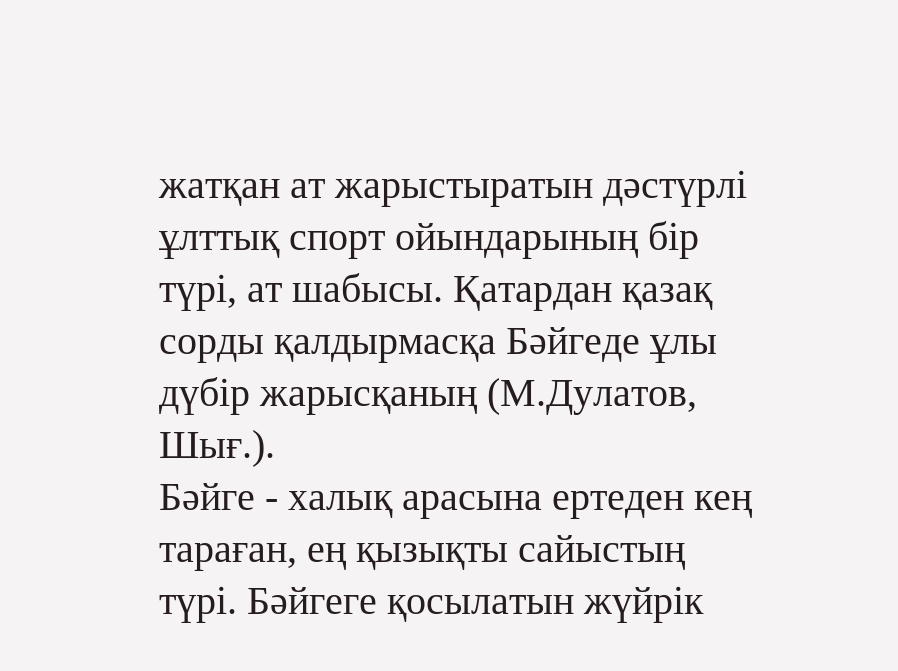жатқан ат жарыстыратын дәстүрлі ұлттық спорт ойындарының бір түрі, ат шабысы. Қатардан қазақ сорды қалдырмасқа Бәйгеде ұлы дүбір жарысқаның (М.Дулатов, Шығ.).
Бәйге - халық арасына ертеден кең тараған, ең қызықты сайыстың түрі. Бәйгеге қосылатын жүйрік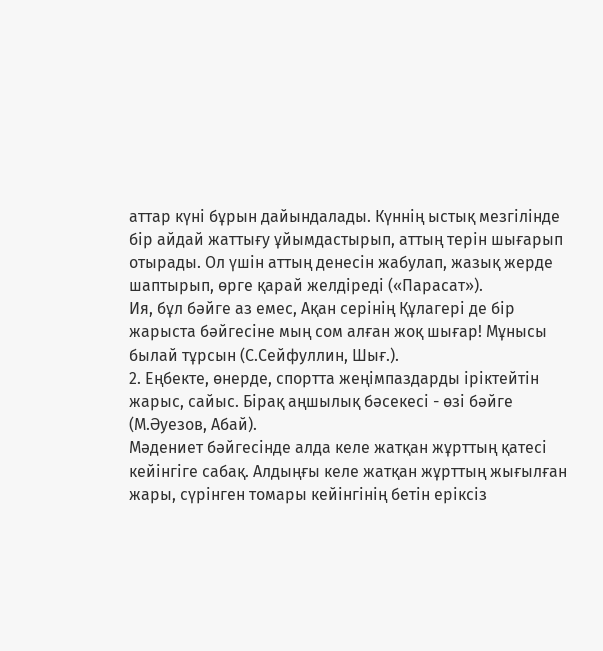аттар күні бұрын дайындалады. Күннің ыстық мезгілінде бір айдай жаттығу ұйымдастырып, аттың терін шығарып отырады. Ол үшін аттың денесін жабулап, жазық жерде шаптырып, өрге қарай желдіреді («Парасат»).
Ия, бұл бәйге аз емес, Ақан серінің Құлагері де бір жарыста бәйгесіне мың сом алған жоқ шығар! Мұнысы былай тұрсын (С.Сейфуллин, Шығ.).
2. Еңбекте, өнерде, спортта жеңімпаздарды іріктейтін жарыс, сайыс. Бірақ аңшылық бәсекесі - өзі бәйге (М.Әуезов, Абай).
Мәдениет бәйгесінде алда келе жатқан жұрттың қатесі кейінгіге сабақ. Алдыңғы келе жатқан жұрттың жығылған жары, сүрінген томары кейінгінің бетін еріксіз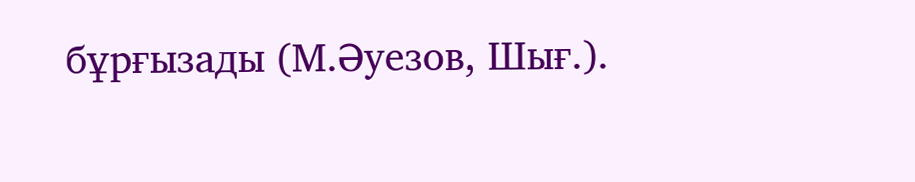бұрғызады (М.Әуезов, Шығ.).